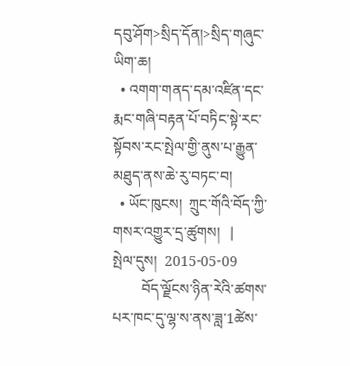དབུ་ཤོག>སྲིད་དོན།>སྲིད་གཞུང་ཡིག་ཆ།
  • འགག་གནད་དམ་འཛིན་དང་རྨང་གཞི་བརྟན་པོ་བཏིང་སྟེ་རང་སྟོབས་རང་སྤེལ་གྱི་ནུས་པ་རྒྱུན་མཐུད་ནས་ཆེ་རུ་བཏང་བ།
  • ཡོང་ཁུངས།  ཀྲུང་གོའི་བོད་ཀྱི་གསར་འགྱུར་དྲ་ཚུགས།   |     སྤེལ་དུས།  2015-05-09
        བོད་ལྗོངས་ཉིན་རེའི་ཚགས་པར་ཁང་དུ་ལྷ་ས་ནས་ཟླ་1ཚེས་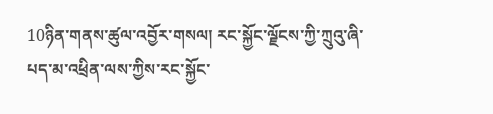10ཉིན་གནས་ཚུལ་འབྱོར་གསལ། རང་སྐྱོང་ལྗོངས་ཀྱི་ཀྲུའུ་ཞི་པད་མ་འཕྲིན་ལས་ཀྱིས་རང་སྐྱོང་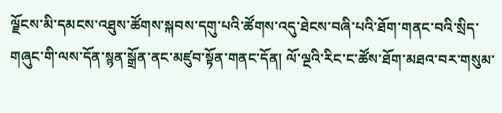ལྗོངས་མི་དམངས་འཐུས་ཚོགས་སྐབས་དགུ་པའི་ཚོགས་འདུ་ཐེངས་བཞི་པའི་ཐོག་གནང་བའི་སྲིད་གཞུང་གི་ལས་དོན་སྙན་སྒྲོན་ནང་མཛུབ་སྟོན་གནང་དོན། ལོ་ལྔའི་རིང་ང་ཚོས་ཐོག་མཐའ་བར་གསུམ་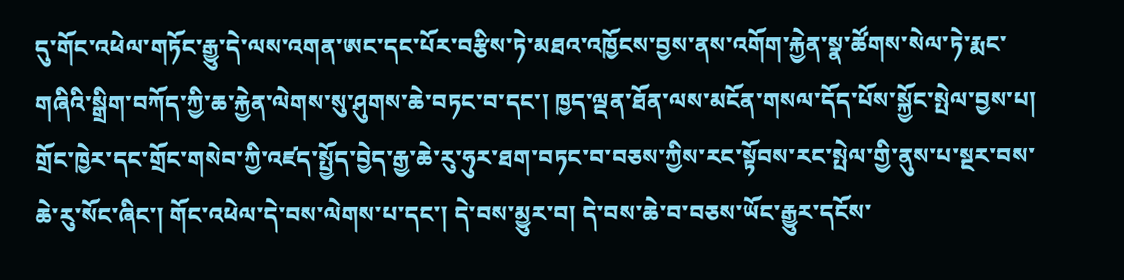དུ་གོང་འཕེལ་གཏོང་རྒྱུ་དེ་ལས་འགན་ཨང་དང་པོར་བརྩིས་ཏེ་མཐའ་འཁྱོངས་བྱས་ནས་འགོག་རྐྱེན་སྣ་ཚོགས་སེལ་ཏེ་རྨང་གཞིའི་སྒྲིག་བཀོད་ཀྱི་ཆ་རྐྱེན་ལེགས་སུ་ཤུགས་ཆེ་བཏང་བ་དང་། ཁྱད་ལྡན་ཐོན་ལས་མངོན་གསལ་དོད་པོས་སྐྱོང་སྤེལ་བྱས་པ། གྲོང་ཁྱེར་དང་གྲོང་གསེབ་ཀྱི་འཛད་སྤྱོད་བྱེད་རྒྱ་ཆེ་རུ་ཧུར་ཐག་བཏང་བ་བཅས་ཀྱིས་རང་སྟོབས་རང་སྤེལ་གྱི་ནུས་པ་སྔར་བས་ཆེ་རུ་སོང་ཞིང་། གོང་འཕེལ་དེ་བས་ལེགས་པ་དང་། དེ་བས་མྱུར་བ། དེ་བས་ཆེ་བ་བཅས་ཡོང་རྒྱུར་དངོས་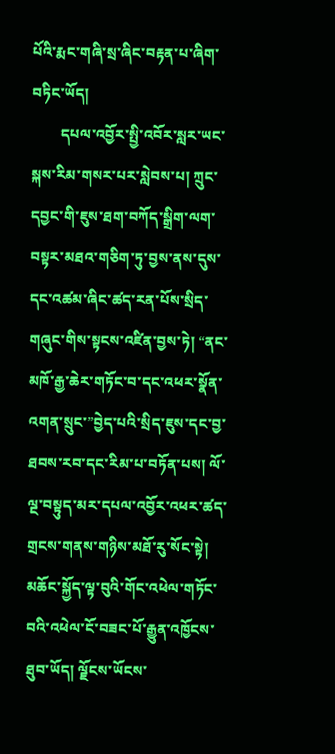པོའི་རྨང་གཞི་སྲ་ཞིང་བརྟན་པ་ཞིག་བཏིང་ཡོད།
        དཔལ་འབྱོར་སྤྱི་འབོར་སླར་ཡང་སྐས་རིམ་གསར་པར་སླེབས་པ། ཀྲུང་དབྱང་གི་ཇུས་ཐག་བཀོད་སྒྲིག་ལག་བསྟར་མཐའ་གཅིག་ཏུ་བྱས་ནས་དུས་དང་འཚམ་ཞིང་ཚད་རན་པོས་སྲིད་གཞུང་གིས་སྟངས་འཛིན་བྱས་ཏེ། “ནང་མཁོ་རྒྱ་ཆེར་གཏོང་བ་དང་འཕར་སྣོན་འགན་སྲུང་”བྱེད་པའི་སྲིད་ཇུས་དང་བྱ་ཐབས་རབ་དང་རིམ་པ་བཏོན་པས། ལོ་ལྔ་བསྟུད་མར་དཔལ་འབྱོར་འཕར་ཚད་གྲངས་གནས་གཉིས་མཐོ་རུ་སོང་སྟེ། མཆོང་སྐྱོད་ལྟ་བུའི་གོང་འཕེལ་གཏོང་བའི་འཕེལ་ངོ་བཟང་པོ་རྒྱུན་འཁྱོངས་ཐུབ་ཡོད། ལྗོངས་ཡོངས་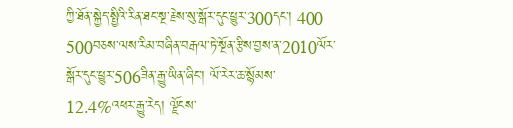ཀྱི་ཐོན་སྐྱེད་སྤྱིའི་རིན་ཐང་སྔ་རྗེས་སུ་སྒོར་དུང་ཕྱུར་300དང་། 400 500བཅས་ལས་རིམ་བཞིན་བརྒལ་ཏེ་སྔོན་རྩིས་བྱས་ན་2010ལོར་སྒོར་དུང་ཕྱུར་506ཟིན་རྒྱུ་ཡིན་ཞིང་། ལོ་རེར་ཆ་སྙོམས་12.4%འཕར་རྒྱུ་རེད། ལྗོངས་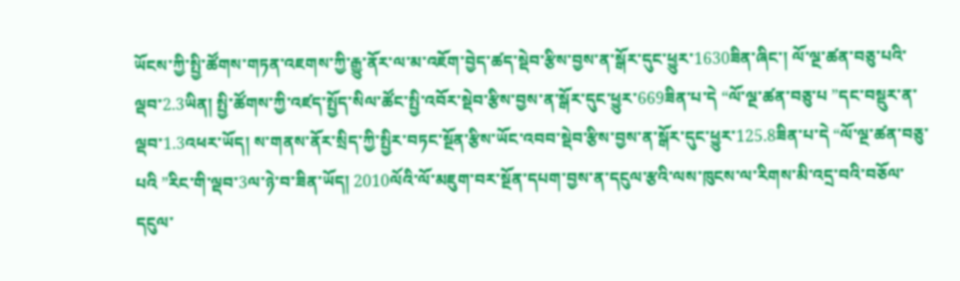ཡོངས་ཀྱི་སྤྱི་ཚོགས་གཏན་འཇགས་ཀྱི་རྒྱུ་ནོར་ལ་མ་འཇོག་བྱེད་ཚད་སྡེབ་རྩིས་བྱས་ན་སྒོར་དུང་ཕྱུར་1630ཟིན་ཞིང་། ལོ་ལྔ་ཚན་བཅུ་པའི་ལྡབ་2.3ཡིན། སྤྱི་ཚོགས་ཀྱི་འཛད་སྤྱོད་སིལ་ཚོང་སྤྱི་འབོར་སྡེབ་རྩིས་བྱས་ན་སྒོར་དུང་ཕྱུར་669ཟིན་པ་དེ “ལོ་ལྔ་ཚན་བཅུ་པ ”དང་བསྡུར་ན་ལྡབ་1.3འཕར་ཡོད། ས་གནས་ནོར་སྲིད་ཀྱི་སྤྱིར་བཏང་སྔོན་རྩིས་ཡོང་འབབ་སྡེབ་རྩིས་བྱས་ན་སྒོར་དུང་ཕྱུར་125.8ཟིན་པ་དེ “ལོ་ལྔ་ཚན་བཅུ་པའི ”རིང་གི་ལྡབ་3ལ་ཉེ་བ་ཟིན་ཡོད། 2010ལོའི་ལོ་མཇུག་བར་སྔོན་དཔག་བྱས་ན་དངུལ་རྩའི་ལས་ཁུངས་ལ་རིགས་མི་འདྲ་བའི་བཅོལ་དངུལ་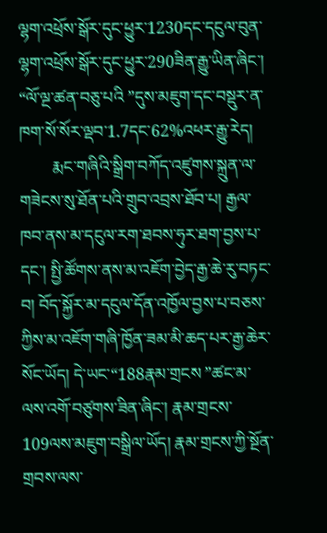ལྷག་འཕྲོས་སྒོར་དུང་ཕྱུར་1230དང་དངུལ་བུན་ལྷག་འཕྲོས་སྒོར་དུང་ཕྱུར་290ཟིན་རྒྱུ་ཡིན་ཞིང་། “ལོ་ལྔ་ཚན་བཅུ་པའི ”དུས་མཇུག་དང་བསྡུར་ན་ཁག་སོ་སོར་ལྡབ་1.7དང་62%འཕར་རྒྱུ་རེད།
        རྨང་གཞིའི་སྒྲིག་བཀོད་འཛུགས་སྐྲུན་ལ་གཟེངས་སུ་ཐོན་པའི་གྲུབ་འབྲས་ཐོབ་པ། རྒྱལ་ཁབ་ནས་མ་དངུལ་རག་ཐབས་ཧུར་ཐག་བྱས་པ་དང་། སྤྱི་ཚོགས་ནས་མ་འཇོག་བྱེད་རྒྱ་ཆེ་རུ་བཏང་བ། བོད་སྐྱོར་མ་དངུལ་དོན་འཁྱོལ་བྱས་པ་བཅས་ཀྱིས་མ་འཇོག་གཞི་ཁྱོན་ཟམ་མི་ཆད་པར་རྒྱ་ཆེར་སོང་ཡོད། དེ་ཡང་“188རྣམ་གྲངས ”ཚང་མ་ལས་འགོ་བཙུགས་ཟིན་ཞིང་། རྣམ་གྲངས་109ལས་མཇུག་བསྒྲིལ་ཡོད། རྣམ་གྲངས་ཀྱི་སྔོན་གྲབས་ལས་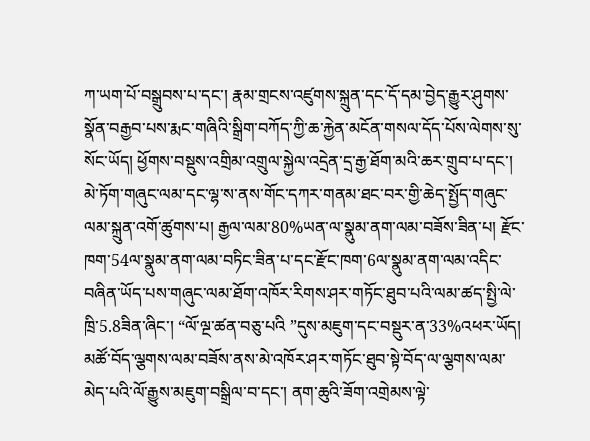ཀ་ཡག་པོ་བསྒྲུབས་པ་དང་། རྣམ་གྲངས་འཛུགས་སྐྲུན་དང་དོ་དམ་བྱེད་རྒྱུར་ཤུགས་སྣོན་བརྒྱབ་པས་རྨང་གཞིའི་སྒྲིག་བཀོད་ཀྱི་ཆ་རྐྱེན་མངོན་གསལ་དོད་པོས་ལེགས་སུ་སོང་ཡོད། ཕྱོགས་བསྡུས་འགྲིམ་འགྲུལ་སྐྱེལ་འདྲེན་དྲ་རྒྱ་ཐོག་མའི་ཆར་གྲུབ་པ་དང་། མེ་ཏོག་གཞུང་ལམ་དང་ལྷ་ས་ནས་གོང་དཀར་གནམ་ཐང་བར་གྱི་ཆེད་སྤྱོད་གཞུང་ལམ་སྐྲུན་འགོ་ཚུགས་པ། རྒྱལ་ལམ་80%ཡན་ལ་སྣུམ་ནག་ལམ་བཟོས་ཟིན་པ། རྫོང་ཁག་54ལ་སྣུམ་ནག་ལམ་བཏིང་ཟིན་པ་དང་རྫོང་ཁག་6ལ་སྣུམ་ནག་ལམ་འདིང་བཞིན་ཡོད་པས་གཞུང་ལམ་ཐོག་འཁོར་རིགས་ཤར་གཏོང་ཐུབ་པའི་ལམ་ཚད་སྤྱི་ལེ་ཁྲི་5.8ཟིན་ཞིང་། “ལོ་ལྔ་ཚན་བཅུ་པའི ”དུས་མཇུག་དང་བསྡུར་ན་33%འཕར་ཡོད། མཚོ་བོད་ལྕགས་ལམ་བཟོས་ནས་མེ་འཁོར་ཤར་གཏོང་ཐུབ་སྟེ་བོད་ལ་ལྕགས་ལམ་མེད་པའི་ལོ་རྒྱུས་མཇུག་བསྒྲིལ་བ་དང་། ནག་ཆུའི་ཟོག་འགྲེམས་ལྟེ་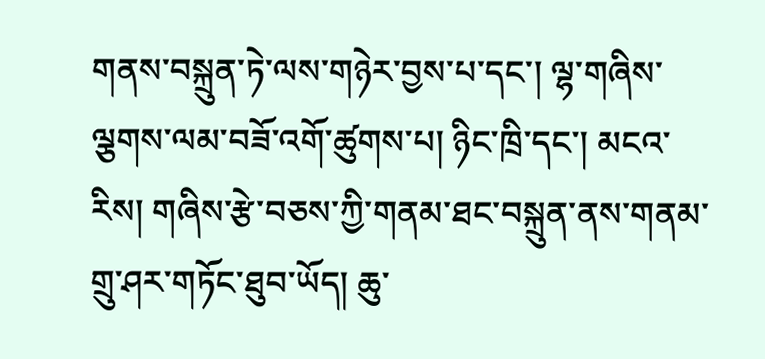གནས་བསྐྲུན་ཏེ་ལས་གཉེར་བྱས་པ་དང་། ལྷ་གཞིས་ལྕགས་ལམ་བཟོ་འགོ་ཚུགས་པ། ཉིང་ཁྲི་དང་། མངའ་རིས། གཞིས་རྩེ་བཅས་ཀྱི་གནམ་ཐང་བསྐྲུན་ནས་གནམ་གྲུ་ཤར་གཏོང་ཐུབ་ཡོད། ཆུ་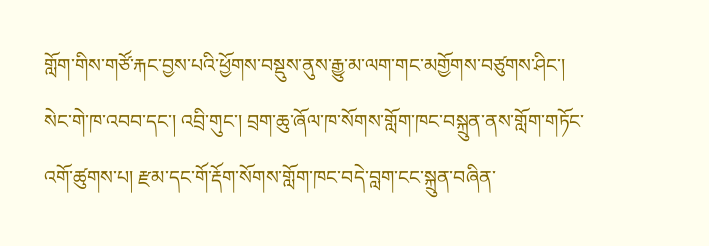གློག་གིས་གཙོ་རྐང་བྱས་པའི་ཕྱོགས་བསྡུས་ནུས་རྒྱུ་མ་ལག་གང་མགྱོགས་བཙུགས་ཤིང་། སེང་གེ་ཁ་འབབ་དང་། འབྲི་གུང་། བྲག་ཆུ་ཞོལ་ཁ་སོགས་གློག་ཁང་བསྐྲུན་ནས་གློག་གཏོང་འགོ་ཚུགས་པ། རྫམ་དང་གོ་རྡོག་སོགས་གློག་ཁང་བདེ་བླག་ངང་སྐྲུན་བཞིན་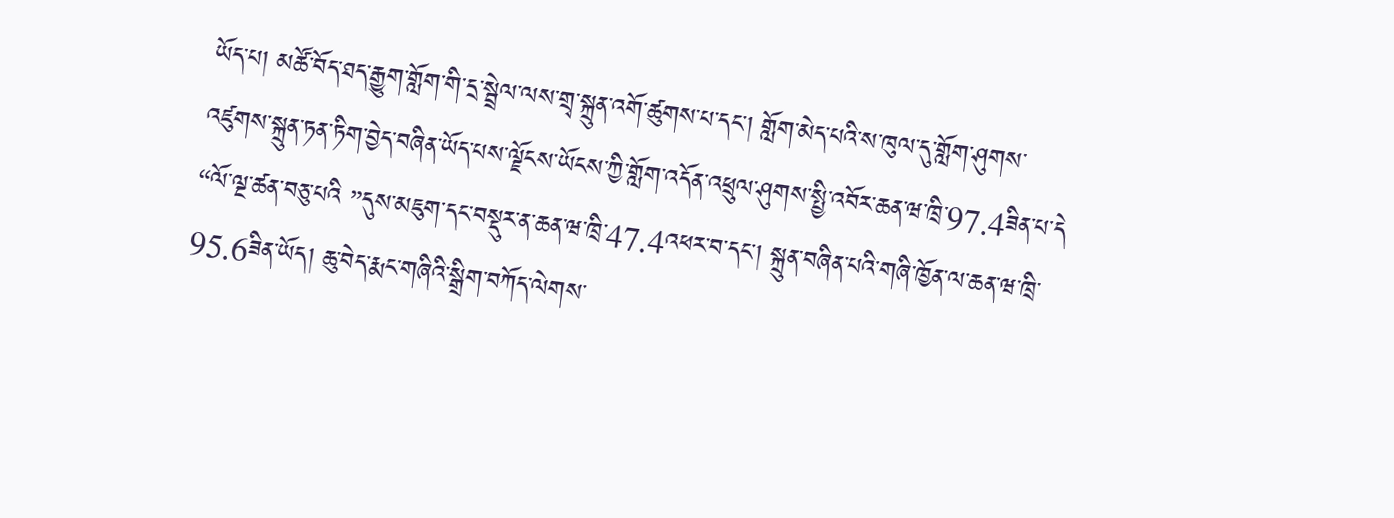ཡོད་པ། མཚོ་བོད་ཐད་རྒྱུག་གློག་གི་དྲ་སྦྲེལ་ལས་གྲྭ་སྐྲུན་འགོ་ཚུགས་པ་དང་། གློག་མེད་པའི་ས་ཁུལ་དུ་གློག་ཤུགས་འཛུགས་སྐྲུན་ཏན་ཏིག་བྱེད་བཞིན་ཡོད་པས་ལྗོངས་ཡོངས་ཀྱི་གློག་འདོན་འཕྲུལ་ཤུགས་སྤྱི་འབོར་ཆན་ཝ་ཁྲི་97.4ཟིན་པ་དེ “ལོ་ལྔ་ཚན་བཅུ་པའི ”དུས་མཇུག་དང་བསྡུར་ན་ཆན་ཝ་ཁྲི་47.4འཕར་བ་དང་། སྐྲུན་བཞིན་པའི་གཞི་ཁྱོན་ལ་ཆན་ཝ་ཁྲི་95.6ཟིན་ཡོད། ཆུ་བེད་རྨང་གཞིའི་སྒྲིག་བཀོད་ལེགས་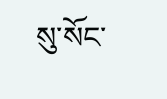སུ་སོང་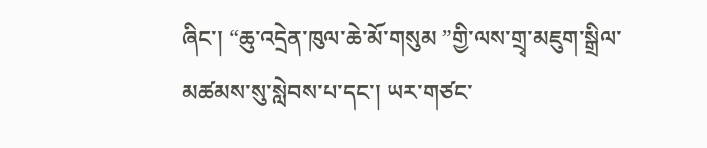ཞིང་། “ཆུ་འདྲེན་ཁུལ་ཆེ་མོ་གསུམ ”གྱི་ལས་གྲྭ་མཇུག་སྒྲིལ་མཚམས་སུ་སླེབས་པ་དང་། ཡར་གཙང་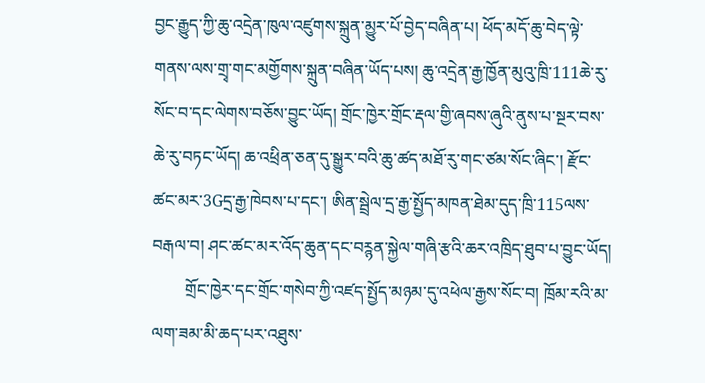བྱང་རྒྱུད་ཀྱི་ཆུ་འདྲེན་ཁུལ་འཛུགས་སྐྲུན་མྱུར་པོ་བྱེད་བཞིན་པ། ཕོད་མདོ་ཆུ་བེད་ལྟེ་གནས་ལས་གྲྭ་གང་མགྱོགས་སྐྲུན་བཞིན་ཡོད་པས། ཆུ་འདྲེན་རྒྱ་ཁྱོན་མུའུ་ཁྲི་111ཆེ་རུ་སོང་བ་དང་ལེགས་བཅོས་བྱུང་ཡོད། གྲོང་ཁྱེར་གྲོང་རྡལ་གྱི་ཞབས་ཞུའི་ནུས་པ་སྔར་བས་ཆེ་རུ་བཏང་ཡོད། ཆ་འཕྲིན་ཅན་དུ་སྒྱུར་བའི་ཆུ་ཚད་མཐོ་རུ་གང་ཙམ་སོང་ཞིང་། རྫོང་ཚང་མར་3Gདྲ་རྒྱ་ཁེབས་པ་དང་། ཨིན་སྦྲེལ་དྲ་རྒྱ་སྤྱོད་མཁན་ཐེམ་དུད་ཁྲི་115ལས་བརྒལ་བ། ཤང་ཚང་མར་འོད་ཆུན་དང་བཪྙན་སྐྱེལ་གཞི་རྩའི་ཆར་འཁྲིད་ཐུབ་པ་བྱུང་ཡོད།
        གྲོང་ཁྱེར་དང་གྲོང་གསེབ་ཀྱི་འཛད་སྤྱོད་མཉམ་དུ་འཕེལ་རྒྱས་སོང་བ། ཁྲོམ་རའི་མ་ལག་ཟམ་མི་ཆད་པར་འཐུས་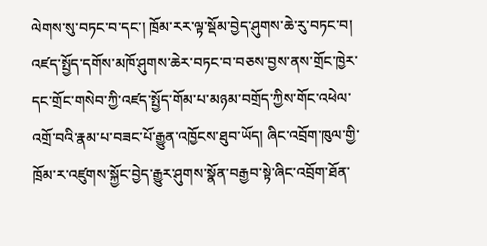ལེགས་སུ་བཏང་བ་དང་། ཁྲོམ་རར་ལྟ་སྡོམ་བྱེད་ཤུགས་ཆེ་རུ་བཏང་བ། འཛད་སྤྱོད་དགོས་མཁོ་ཤུགས་ཆེར་བཏང་བ་བཅས་བྱས་ནས་གྲོང་ཁྱེར་དང་གྲོང་གསེབ་ཀྱི་འཛད་སྤྱོད་གོམ་པ་མཉམ་བགྲོད་ཀྱིས་གོང་འཕེལ་འགྲོ་བའི་རྣམ་པ་བཟང་པོ་རྒྱུན་འཁྱོངས་ཐུབ་ཡོད། ཞིང་འབྲོག་ཁུལ་གྱི་ཁྲོམ་ར་འཛུགས་སྐྱོང་བྱེད་རྒྱུར་ཤུགས་སྣོན་བརྒྱབ་སྟེ་ཞིང་འབྲོག་ཐོན་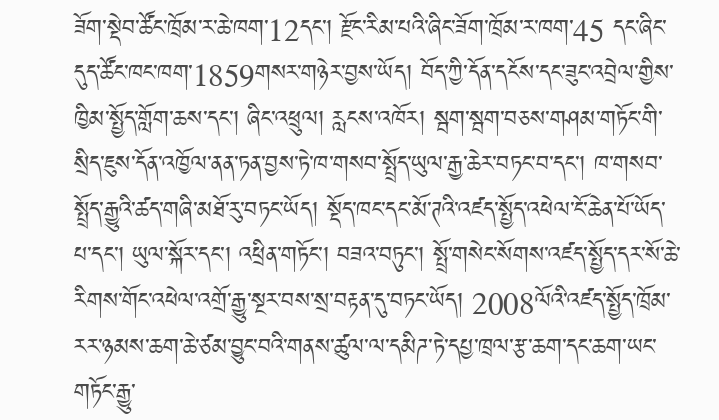ཟོག་སྡེབ་ཚོང་ཁྲོམ་ར་ཆེ་ཁག་12དང་། རྫོང་རིམ་པའི་ཞིང་ཟོག་ཁྲོམ་ར་ཁག་45 དང་ཞིང་དུད་ཚོང་ཁང་ཁག་1859གསར་གཉེར་བྱས་ཡོད། བོད་ཀྱི་དོན་དངོས་དང་ཟུང་འབྲེལ་གྱིས་ཁྱིམ་སྤྱོད་གློག་ཆས་དང་། ཞིང་འཕྲུལ། རླངས་འཁོར། སྦག་སྦག་བཅས་གཤམ་གཏོང་གི་སྲིད་ཇུས་དོན་འཁྱོལ་ནན་ཏན་བྱས་ཏེ་ཁ་གསབ་སྤྲོད་ཡུལ་རྒྱ་ཆེར་བཏང་བ་དང་། ཁ་གསབ་སྤྲོད་རྒྱུའི་ཚད་གཞི་མཐོ་རུ་བཏང་ཡོད། སྡོད་ཁང་དང་མོ་ཊའི་འཛད་སྤྱོད་འཕེལ་ངོ་ཆེན་པོ་ཡོད་པ་དང་། ཡུལ་སྐོར་དང་། འཕྲིན་གཏོང་། བཟའ་བཏུང་། སྤྲོ་གསེང་སོགས་འཛད་སྤྱོད་དར་སོ་ཆེ་རིགས་གོང་འཕེལ་འགྲོ་རྒྱུ་སྔར་བས་སྲ་བརྟན་དུ་བཏང་ཡོད། 2008ལོའི་འཛད་སྤྱོད་ཁྲོམ་རར་ཉམས་ཆག་ཆེ་ཙམ་བྱུང་བའི་གནས་ཚུལ་ལ་དམིཌ་ཏེ་དཔྱ་ཁྲལ་རྩ་ཆག་དང་ཆག་ཡང་གཏོང་རྒྱུ་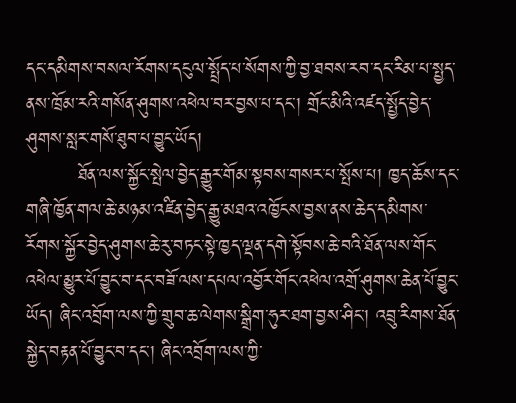དང་དམིགས་བསལ་རོགས་དངུལ་སྤྲོད་པ་སོགས་ཀྱི་བྱ་ཐབས་རབ་དང་རིམ་པ་སྤྱད་ནས་ཁྲོམ་རའི་གསོན་ཤུགས་འཕེལ་བར་བྱས་པ་དང་། གྲོང་མིའི་འཛད་སྤྱོད་བྱེད་ཤུགས་སླར་གསོ་ཐུབ་པ་བྱུང་ཡོད།
        ཐོན་ལས་སྐྱོང་སྤེལ་བྱེད་རྒྱུར་གོམ་སྟབས་གསར་པ་སྤོས་པ། ཁྱད་ཆོས་དང་གཞི་ཁྱོན་གལ་ཆེ་མཉམ་འཛིན་བྱེད་རྒྱུ་མཐའ་འཁྱོངས་བྱས་ནས་ཆེད་དམིགས་རོགས་སྐྱོར་བྱེད་ཤུགས་ཆེ་རུ་བཏང་སྟེ་ཁྱད་ལྡན་དགེ་སྟོབས་ཆེ་བའི་ཐོན་ལས་གོང་འཕེལ་མྱུར་པོ་བྱུང་བ་དང་བཟོ་ལས་དཔལ་འབྱོར་གོང་འཕེལ་འགྲོ་ཤུགས་ཆེན་པོ་བྱུང་ཡོད། ཞིང་འབྲོག་ལས་ཀྱི་གྲུབ་ཆ་ལེགས་སྒྲིག་ཧུར་ཐག་བྱས་ཤིང་། འབྲུ་རིགས་ཐོན་སྐྱེད་བརྟན་པོ་བྱུང་བ་དང་། ཞིང་འབྲོག་ལས་ཀྱི་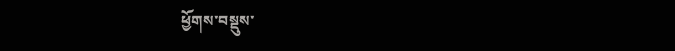ཕྱོགས་བསྡུས་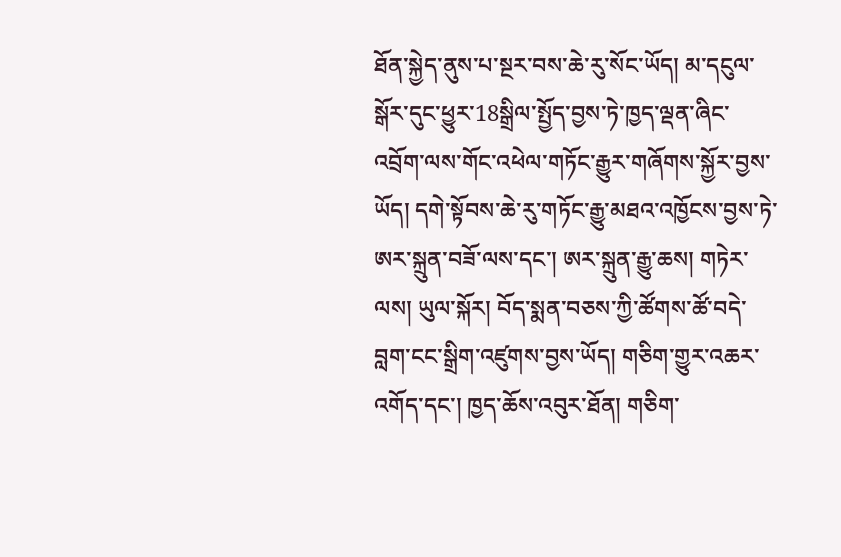ཐོན་སྐྱེད་ནུས་པ་སྔར་བས་ཆེ་རུ་སོང་ཡོད། མ་དངུལ་སྒོར་དུང་ཕྱུར་18སྒྲིལ་སྤྱོད་བྱས་ཏེ་ཁྱད་ལྡན་ཞིང་འབྲོག་ལས་གོང་འཕེལ་གཏོང་རྒྱུར་གཞོགས་སྐྱོར་བྱས་ཡོད། དགེ་སྟོབས་ཆེ་རུ་གཏོང་རྒྱུ་མཐའ་འཁྱོངས་བྱས་ཏེ་ཨར་སྐྲུན་བཟོ་ལས་དང་། ཨར་སྐྲུན་རྒྱུ་ཆས། གཏེར་ལས། ཡུལ་སྐོར། བོད་སྨན་བཅས་ཀྱི་ཚོགས་ཚོ་བདེ་བླག་ངང་སྒྲིག་འཛུགས་བྱས་ཡོད། གཅིག་གྱུར་འཆར་འགོད་དང་། ཁྱད་ཆོས་འབུར་ཐོན། གཅིག་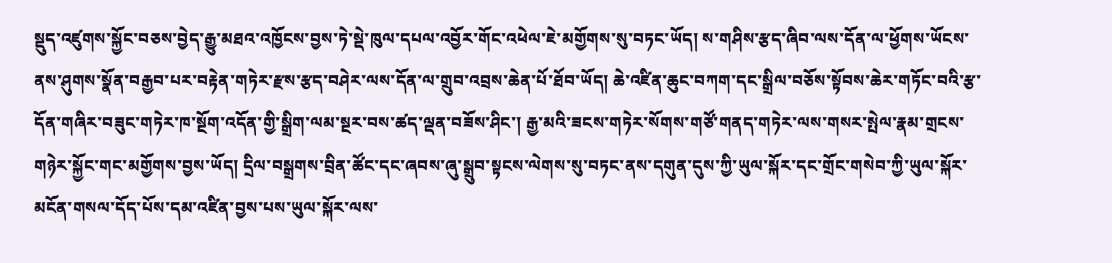སྡུད་འཛུགས་སྐྱོང་བཅས་བྱེད་རྒྱུ་མཐའ་འཁྱོངས་བྱས་ཏེ་སྡེ་ཁུལ་དཔལ་འབྱོར་གོང་འཕེལ་ཇེ་མགྱོགས་སུ་བཏང་ཡོད། ས་གཤིས་རྩད་ཞིབ་ལས་དོན་ལ་ཕྱོགས་ཡོངས་ནས་ཤུགས་སྣོན་བརྒྱབ་པར་བརྟེན་གཏེར་རྫས་རྩད་བཤེར་ལས་དོན་ལ་གྲུབ་འབྲས་ཆེན་པོ་ཐོབ་ཡོད། ཆེ་འཛིན་ཆུང་བཀག་དང་སྒྲིལ་བཅོས་སྟོབས་ཆེར་གཏོང་བའི་རྩ་དོན་གཞིར་བཟུང་གཏེར་ཁ་སྔོག་འདོན་གྱི་སྒྲིག་ལམ་སྔར་བས་ཚད་ལྡན་བཟོས་ཤིང་། རྒྱ་མའི་ཟངས་གཏེར་སོགས་གཙོ་གནད་གཏེར་ལས་གསར་སྤེལ་རྣམ་གྲངས་གཉེར་སྐྱོང་གང་མགྱོགས་བྱས་ཡོད། དྲིལ་བསྒྲགས་བྲིན་ཚོང་དང་ཞབས་ཞུ་སྒྲུབ་སྟངས་ལེགས་སུ་བཏང་ནས་དགུན་དུས་ཀྱི་ཡུལ་སྐོར་དང་གྲོང་གསེབ་ཀྱི་ཡུལ་སྐོར་མངོན་གསལ་དོད་པོས་དམ་འཛིན་བྱས་པས་ཡུལ་སྐོར་ལས་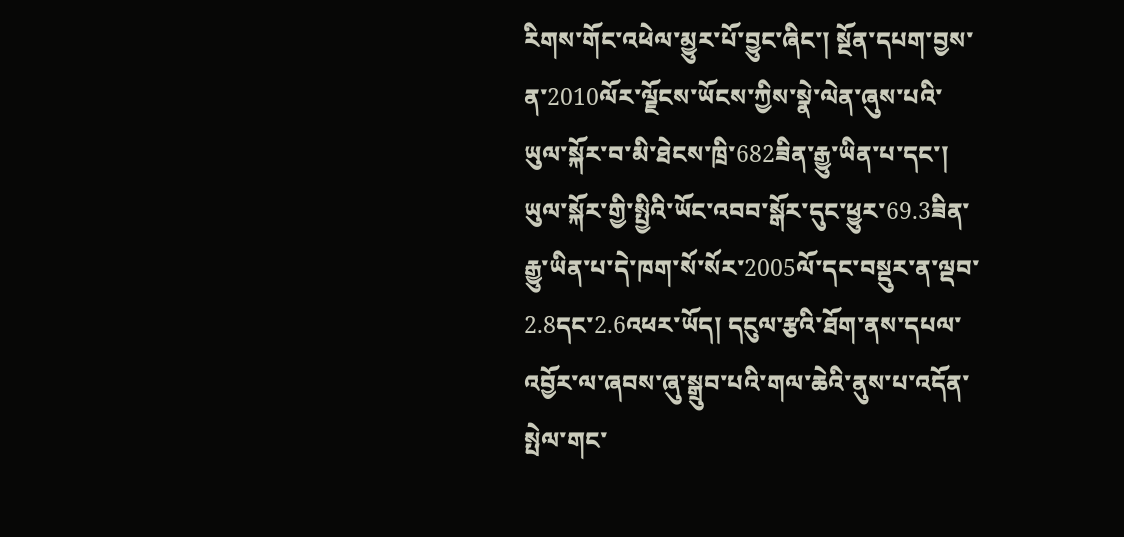རིགས་གོང་འཕེལ་མྱུར་པོ་བྱུང་ཞིང་། སྔོན་དཔག་བྱས་ན་2010ལོར་ལྗོངས་ཡོངས་ཀྱིས་སྣེ་ལེན་ཞུས་པའི་ཡུལ་སྐོར་བ་མི་ཐེངས་ཁྲི་682ཟིན་རྒྱུ་ཡིན་པ་དང་། ཡུལ་སྐོར་གྱི་སྤྱིའི་ཡོང་འབབ་སྒོར་དུང་ཕྱུར་69.3ཟིན་རྒྱུ་ཡིན་པ་དེ་ཁག་སོ་སོར་2005ལོ་དང་བསྡུར་ན་ལྡབ་2.8དང་2.6འཕར་ཡོད། དངུལ་རྩའི་ཐོག་ནས་དཔལ་འབྱོར་ལ་ཞབས་ཞུ་སྒྲུབ་པའི་གལ་ཆེའི་ནུས་པ་འདོན་སྤེལ་གང་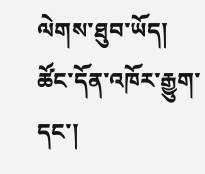ལེགས་ཐུབ་ཡོད། ཚོང་དོན་འཁོར་རྒྱུག་དང་།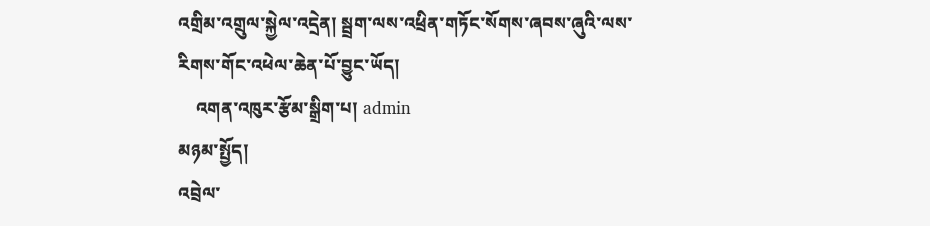འགྲིམ་འགྲུལ་སྐྱེལ་འདྲེན། སྦྲག་ལས་འཕྲིན་གཏོང་སོགས་ཞབས་ཞུའི་ལས་རིགས་གོང་འཕེལ་ཆེན་པོ་བྱུང་ཡོད།
    འགན་འཁུར་རྩོམ་སྒྲིག་པ། admin
མཉམ་སྤྱོད།
འབྲེལ་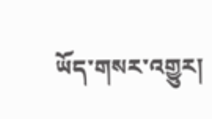ཡོད་གསར་འགྱུར།